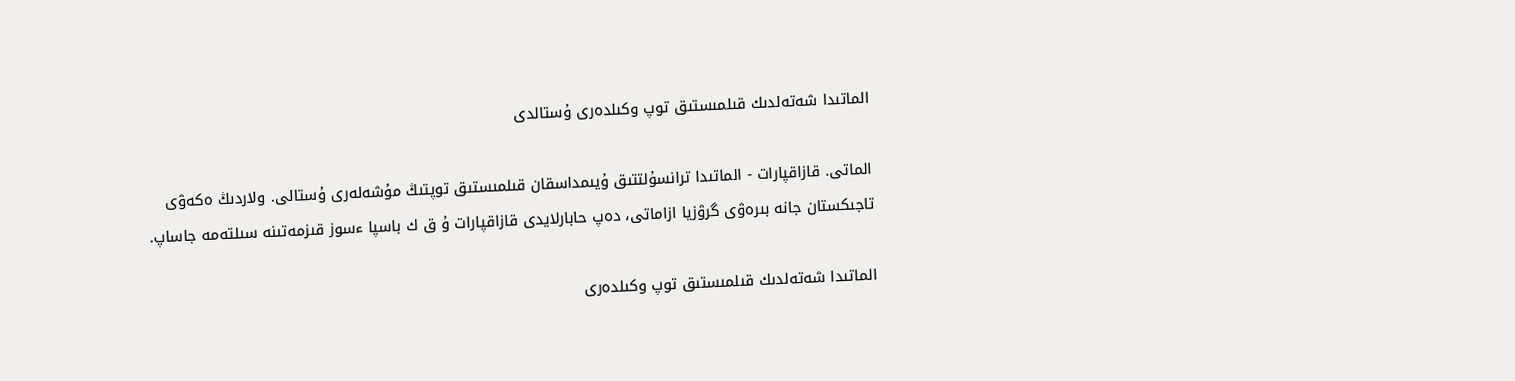الماتىدا شەتەلدىك قىلمىستىق توپ وكىلدەرى ۇستالدى

الماتى. قازاقپارات - الماتىدا ترانسۇلتتىق ۇيىمداسقان قىلمىستىق توپتىڭ مۇشەلەرى ۇستالى. ولاردىڭ ەكەۋى تاجىكستان جانە بىرەۋى گرۋزيا ازاماتى، دەپ حابارلايدى قازاقپارات ۇ ق ك باسپا ءسوز قىزمەتىنە سىلتەمە جاساپ.

الماتىدا شەتەلدىك قىلمىستىق توپ وكىلدەرى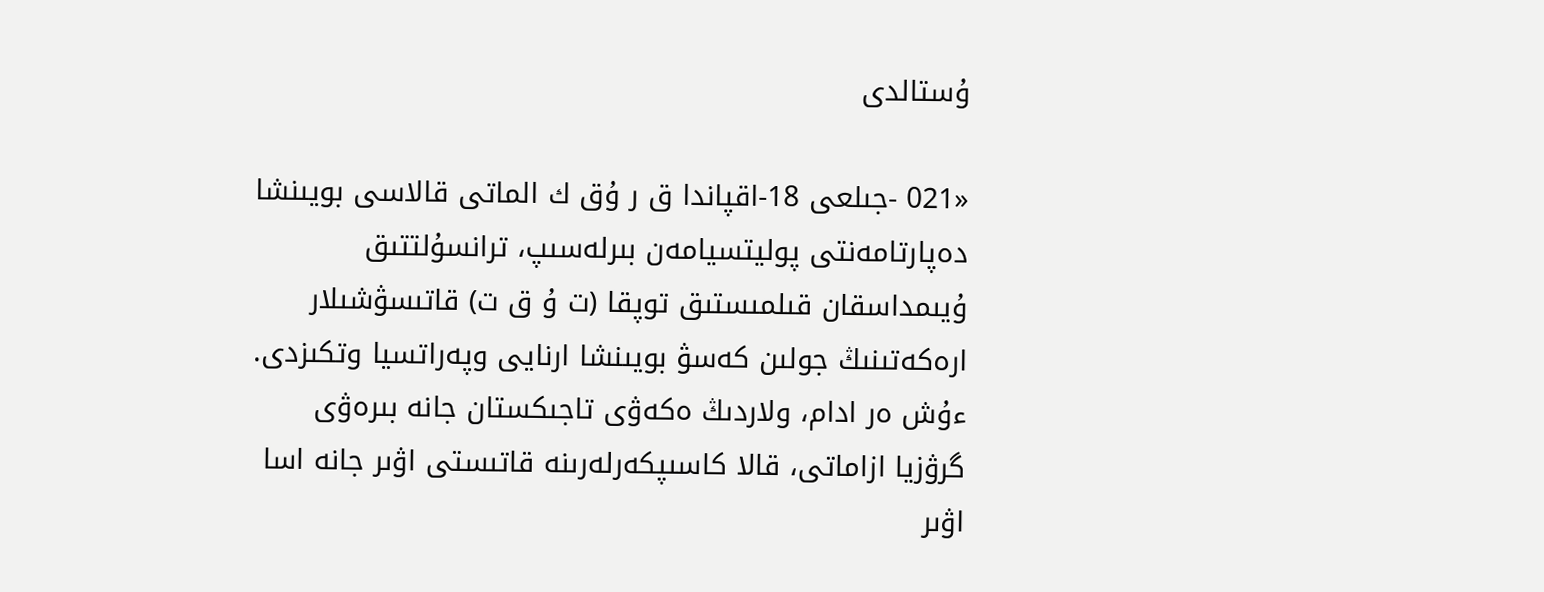ۇستالدى

«021 -جىلعى 18-اقپاندا ق ر ۇق ك الماتى قالاسى بويىنشا دەپارتامەنتى پوليتسيامەن بىرلەسىپ، ترانسۇلتتىق ۇيىمداسقان قىلمىستىق توپقا (ت ۇ ق ت) قاتىسۋشىلار ارەكەتىنىڭ جولىن كەسۋ بويىنشا ارنايى وپەراتسيا وتكىزدى. ءۇش ەر ادام، ولاردىڭ ەكەۋى تاجىكستان جانە بىرەۋى گرۋزيا ازاماتى، قالا كاسىپكەرلەرىنە قاتىستى اۋىر جانە اسا اۋىر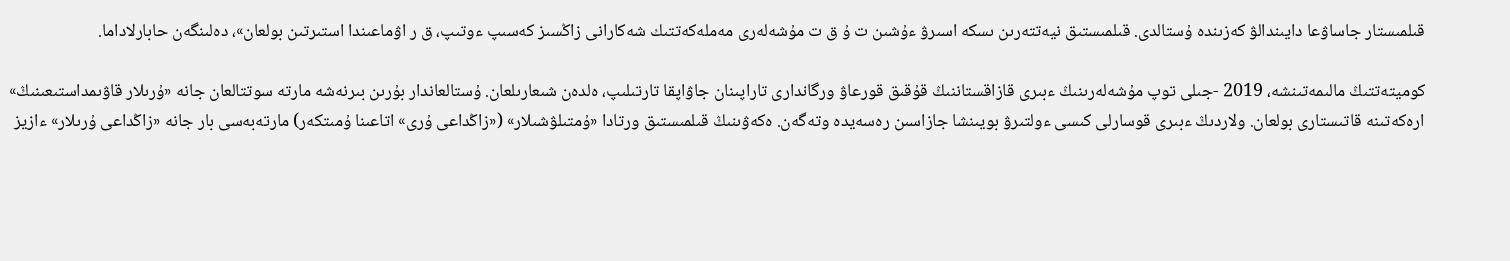قىلمىستار جاساۋعا دايىندالۋ كەزىندە ۇستالدى. قىلمىستىق نيەتتەرىن ىسكە اسىرۋ ءۇشىن ت ۇ ق ت مۇشەلەرى مەملەكەتتىك شەكارانى زاڭسىز كەسىپ ءوتىپ، ق ر اۋماعىندا استىرتىن بولعان»، دەلىنگەن حابارلاداما.

كوميتەتتىڭ مالىمەتىنشە، 2019 -جىلى توپ مۇشەلەرىنىڭ ءبىرى قازاقستاننىڭ قۇقىق قورعاۋ ورگاندارى تاراپىنان جاۋاپقا تارتىلىپ، ەلدەن شىعارىلعان. ۇستالعاندار بۇرىن بىرنەشە مارتە سوتتالعان جانە «ۇرىلار قاۋىمداستىعىنىڭ» ارەكەتىنە قاتىستارى بولعان. ولاردىڭ ءبىرى قوسارلى كىسى ءولتىرۋ بويىنشا جازاسىن رەسەيدە وتەگەن. ەكەۋىنىڭ قىلمىستىق ورتادا «ۇمتىلۋشىلار» («زاڭداعى ۇرى» اتاعىنا ۇمىتكەر) مارتەبەسى بار جانە «زاڭداعى ۇرىلار» ءازيز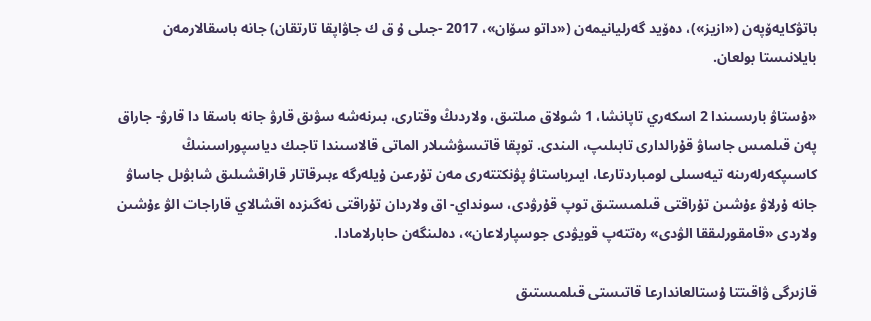باتۋكايەۆپەن («ازيز»)، دەۆيد گەرليانيمەن («داتو سۆان»، 2017 -جىلى ۇ ق ك جاۋاپقا تارتقان) جانە باسقالارمەن بايلانىستا بولعان.

«ۇستاۋ بارىسىندا 2 اسكەري تاپانشا، 1 شولاق مىلتىق، ولاردىڭ وقتارى، بىرنەشە سۋىق قارۋ جانە باسقا دا قارۋ- جاراق پەن قىلمىس جاساۋ قۇرالدارى تابىلىپ، الىندى. توپقا قاتىسۋشىلار الماتى قالاسىندا تاجىك دياسپوراسىنىڭ كاسىپكەرلەرىنە تيەسىلى لومباردتارعا، ايىرباستاۋ پۋنكتتەرى مەن تۇرعىن ۇيلەرگە ءبىرقاتار قاراقشىلىق شابۋىل جاساۋ جانە ۇرلاۋ ءۇشىن تۇراقتى قىلمىستىق توپ قۇرۋدى، سونداي- اق ولاردان تۇراقتى نەگىزدە اقشالاي قاراجات الۋ ءۇشىن ولاردى «قامقورلىققا الۋدى» رەتتەپ قويۋدى جوسپارلاعان»، دەلىنگەن حابارلامادا.

قازىرگى ۋاقىتتا ۇستالعاندارعا قاتىستى قىلمىستىق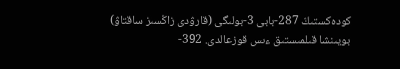كودەكستىڭ 287-بابى 3-بولىگى (قارۋدى زاڭسىز ساقتاۋ) بويىنشا قىلمىستىق ءىس قوزعالدى. 392-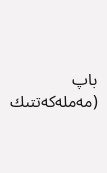باپ (مەملەكەتتىك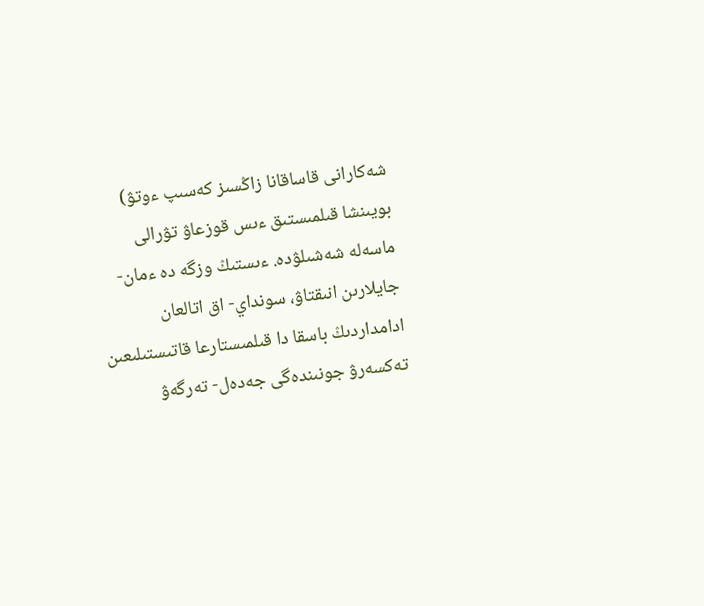شەكارانى قاساقانا زاڭسىز كەسىپ ءوتۋ) بويىنشا قىلمىستىق ءىس قوزعاۋ تۋرالى ماسەلە شەشىلۋدە. ءىستىڭ وزگە دە ءمان- جايلارىن انىقتاۋ، سونداي- اق اتالعان ادامداردىڭ باسقا دا قىلمىستارعا قاتىستىلىعىن تەكسەرۋ جونىندەگى جەدەل- تەرگەۋ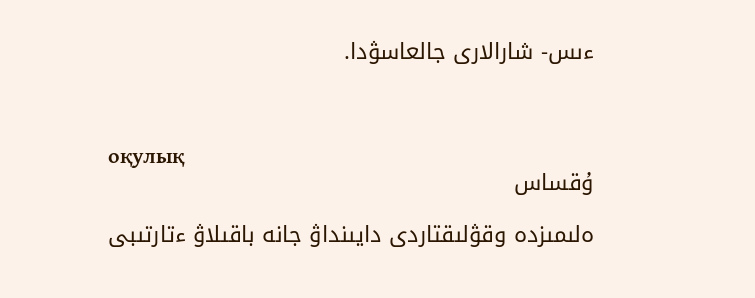ءىس- شارالارى جالعاسۋدا.



оқулық
ۇقساس

ەلىمىزدە وقۋلىقتاردى دايىنداۋ جانە باقىلاۋ ءتارتىبى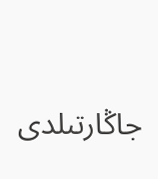جاڭارتىلدى